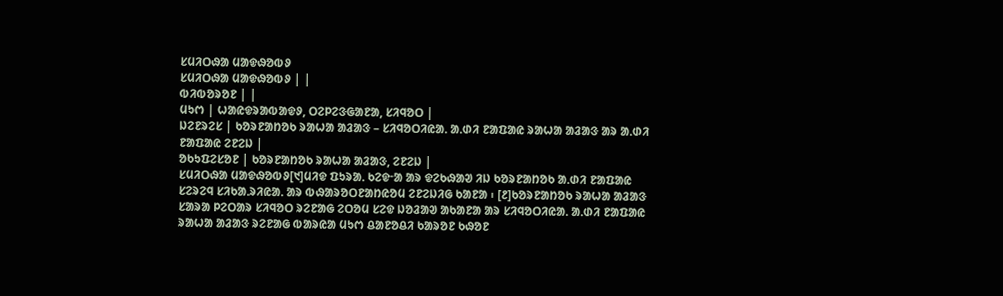ᱥᱢᱤᱛᱷᱟ ᱢᱟᱫᱷᱚᱵᱽ
ᱥᱢᱤᱛᱷᱟ ᱢᱟᱫᱷᱚᱵᱽ | |
ᱵᱤᱵᱚᱨᱚᱱ | |
ᱢᱩᱬ | ᱦᱟᱭᱫᱨᱟᱵᱟᱫᱽ, ᱛᱮᱞᱮᱝᱜᱟᱱᱟ, ᱥᱤᱧᱚᱛ |
ᱡᱮᱱᱨᱮᱥ | ᱠᱚᱨᱱᱟᱴᱚᱠ ᱨᱟᱦᱟ ᱟᱲᱟᱝ – ᱥᱤᱧᱚᱛᱤᱭᱟᱹ ᱟᱹᱰᱤ ᱱᱟᱯᱟᱭ ᱨᱟᱦᱟ ᱟᱲᱟᱝ ᱟᱨ ᱟᱹᱰᱤ ᱱᱟᱯᱟᱭ ᱮᱱᱮᱡ |
ᱚᱠᱩᱯᱮᱥᱚᱱ | ᱠᱚᱨᱱᱟᱴᱚᱠ ᱨᱟᱦᱟ ᱟᱲᱟᱝ, ᱮᱱᱮᱡ |
ᱥᱢᱤᱛᱷᱟ ᱢᱟᱫᱷᱚᱵᱽ[᱑]ᱢᱤᱫ ᱯᱩᱨᱟᱹ ᱠᱮᱫᱼᱟ ᱟᱨ ᱫᱮᱠᱷᱟᱣ ᱤᱡ ᱠᱚᱨᱱᱟᱴᱚᱠ ᱟᱹᱰᱤ ᱱᱟᱯᱟᱭ ᱥᱮᱨᱮᱧ ᱥᱤᱠᱟᱹᱨᱤᱭᱟᱹ ᱟᱨ ᱵᱷᱟᱨᱚᱛᱱᱟᱴᱭᱚᱢ ᱮᱱᱮᱡᱤᱜ ᱠᱟᱱᱟ ᱾ [᱒]ᱠᱚᱨᱱᱟᱴᱚᱠ ᱨᱟᱦᱟ ᱟᱲᱟᱝ ᱥᱟᱨᱟ ᱞᱮᱛᱟᱨ ᱥᱤᱧᱚᱛ ᱨᱮᱱᱟᱜ ᱮᱛᱚᱢ ᱥᱮᱫ ᱡᱚᱲᱟᱣ ᱟᱠᱟᱱᱟ ᱟᱨ ᱥᱤᱧᱚᱛᱤᱭᱟᱹ ᱟᱹᱰᱤ ᱱᱟᱯᱟᱭ ᱨᱟᱦᱟ ᱟᱲᱟᱝ ᱨᱮᱱᱟᱜ ᱵᱟᱨᱭᱟ ᱢᱩᱬ ᱪᱟᱱᱚᱪᱤ ᱠᱟᱨᱚᱱ ᱠᱷᱚᱱ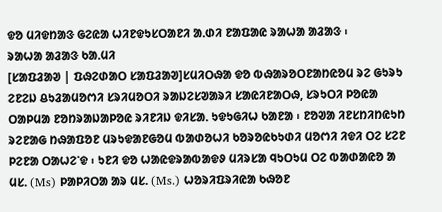ᱫᱚ ᱢᱤᱫᱴᱟᱝ ᱜᱮᱭᱟ ᱦᱤᱱᱫᱩᱥᱛᱟᱱᱤ ᱟᱹᱰᱤ ᱱᱟᱯᱟᱭ ᱨᱟᱦᱟ ᱟᱲᱟᱝ ᱾
ᱨᱟᱦᱟ ᱟᱲᱟᱝ ᱠᱟᱹᱢᱤ
[ᱥᱟᱯᱲᱟᱣ | ᱯᱷᱮᱰᱟᱛ ᱥᱟᱯᱲᱟᱣ]ᱥᱢᱤᱛᱷᱟ ᱫᱚ ᱵᱷᱟᱨᱚᱛᱱᱟᱴᱭᱚᱢ ᱨᱮ ᱜᱩᱨᱩ ᱮᱱᱮᱡ ᱪᱩᱲᱟᱢᱚᱬᱤ ᱥᱨᱤᱢᱚᱛᱤ ᱨᱟᱡᱮᱥᱣᱟᱨᱤ ᱥᱟᱭᱤᱱᱟᱛᱷ, ᱥᱨᱩᱛᱤ ᱞᱚᱭᱟ ᱛᱟᱞᱢᱟ ᱱᱚᱴᱨᱟᱡᱟᱞᱚᱭ ᱨᱤᱱᱤᱡ ᱫᱤᱥᱟᱹ ᱩᱫᱩᱜᱤᱦ ᱠᱟᱱᱟ ᱾ ᱱᱚᱣᱟ ᱤᱱᱥᱴᱤᱴᱭᱩᱴ ᱨᱮᱱᱟᱜ ᱴᱷᱟᱯᱚᱱ ᱢᱨᱩᱫᱟᱱᱜᱚᱢ ᱵᱟᱰᱚᱦᱤ ᱠᱚᱨᱚᱭᱠᱩᱰᱤ ᱢᱚᱬᱤ ᱤᱫᱤ ᱛᱮ ᱥᱮᱱ ᱞᱮᱱᱟ ᱛᱟᱦᱮᱸᱫ ᱾ ᱩᱱᱤ ᱫᱚ ᱦᱟᱭᱫᱨᱟᱵᱟᱫᱽ ᱢᱤᱨᱥᱟ ᱧᱩᱛᱩᱢ ᱛᱮ ᱵᱟᱰᱟᱭᱚ ᱟ ᱢᱥ. (Ms) ᱞᱟᱞᱤᱛᱟ ᱟᱨ ᱢᱥ. (Ms.) ᱦᱚᱨᱤᱯᱨᱤᱭᱟ ᱠᱷᱚᱱ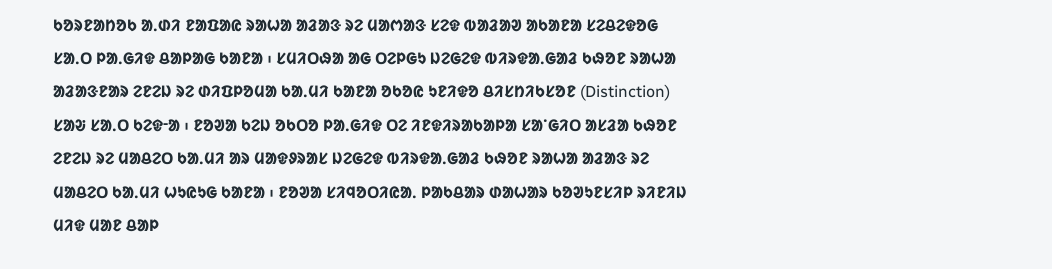ᱠᱚᱨᱱᱟᱴᱚᱠ ᱟᱹᱰᱤ ᱱᱟᱯᱟᱭ ᱨᱟᱦᱟ ᱟᱲᱟᱝ ᱨᱮ ᱢᱟᱬᱟᱝ ᱥᱮᱫ ᱵᱟᱲᱟᱣ ᱟᱠᱟᱱᱟ ᱥᱮᱪᱮᱫᱚᱜ ᱥᱟᱹᱛ ᱞᱟᱹᱜᱤᱫ ᱪᱟᱞᱟᱜ ᱠᱟᱱᱟ ᱾ ᱥᱢᱤᱛᱷᱟ ᱟᱜ ᱛᱮᱞᱜᱩ ᱡᱮᱜᱮᱫ ᱵᱤᱨᱫᱟᱹᱜᱟᱲ ᱠᱷᱚᱱ ᱨᱟᱦᱟ ᱟᱲᱟᱝᱱᱟᱨ ᱮᱱᱮᱡ ᱨᱮ ᱰᱤᱯᱞᱚᱢᱟ ᱠᱟᱹᱢᱤ ᱠᱟᱱᱟ ᱚᱠᱚᱭ ᱩᱱᱤᱫᱚ ᱪᱤᱥᱴᱤᱠᱥᱚᱱ (Distinction) ᱥᱟᱶ ᱥᱟᱹᱛ ᱠᱮᱫᱼᱟ ᱾ ᱱᱚᱣᱟ ᱠᱮᱡ ᱚᱠᱛᱚ ᱞᱟᱹᱜᱤᱫ ᱛᱮ ᱤᱱᱫᱤᱨᱟᱠᱟᱞᱟ ᱥᱟᱸᱜᱤᱛ ᱟᱥᱲᱟ ᱠᱷᱚᱱ ᱮᱱᱮᱡ ᱨᱮ ᱢᱟᱪᱮᱛ ᱠᱟᱹᱢᱤ ᱟᱨ ᱢᱟᱫᱽᱨᱟᱥ ᱡᱮᱜᱮᱫ ᱵᱤᱨᱫᱟᱹᱜᱟᱲ ᱠᱷᱚᱱ ᱨᱟᱦᱟ ᱟᱲᱟᱝ ᱨᱮ ᱢᱟᱪᱮᱛ ᱠᱟᱹᱢᱤ ᱦᱩᱭᱩᱜ ᱠᱟᱱᱟ ᱾ ᱱᱚᱣᱟ ᱥᱤᱧᱚᱛᱤᱭᱟᱹ ᱞᱟᱠᱪᱟᱨ ᱰᱟᱦᱟᱨ ᱠᱚᱣᱩᱱᱥᱤᱞ ᱨᱤᱱᱤᱡ ᱢᱤᱫ ᱢᱟᱱ ᱪᱟᱞ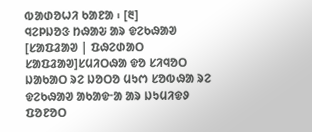ᱵᱟᱰᱚᱦᱤ ᱠᱟᱱᱟ ᱾ [᱓]
ᱧᱮᱞᱡᱚᱝ ᱴᱷᱟᱶ ᱟᱨ ᱫᱮᱠᱷᱟᱣ
[ᱥᱟᱯᱲᱟᱣ | ᱯᱷᱮᱰᱟᱛ ᱥᱟᱯᱲᱟᱣ]ᱥᱢᱤᱛᱷᱟ ᱫᱚ ᱥᱤᱧᱚᱛ ᱡᱟᱠᱟᱛ ᱨᱮ ᱡᱚᱛᱚ ᱢᱩᱬ ᱥᱚᱵᱷᱟ ᱨᱮ ᱫᱮᱠᱷᱟᱣ ᱟᱠᱟᱫᱼᱟ ᱟᱨ ᱡᱩᱢᱤᱫᱽ ᱯᱚᱱᱚᱛ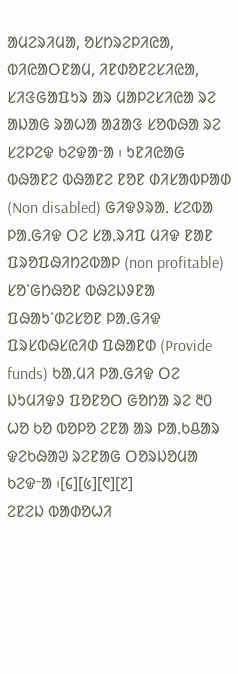ᱟᱢᱮᱨᱤᱢᱟ, ᱚᱥᱴᱨᱮᱞᱤᱭᱟ, ᱵᱤᱭᱟᱛᱱᱟᱢ, ᱤᱱᱰᱚᱱᱮᱥᱤᱭᱟ, ᱥᱤᱝᱜᱟᱯᱩᱨ ᱟᱨ ᱢᱟᱞᱮᱥᱤᱭᱟ ᱨᱮ ᱟᱡᱟᱜ ᱨᱟᱦᱟ ᱟᱲᱟᱝ ᱥᱚᱵᱷᱟ ᱨᱮ ᱥᱮᱞᱮᱫ ᱠᱮᱫᱟᱼᱟ ᱾ ᱩᱱᱤᱭᱟᱜ ᱵᱷᱟᱱᱮ ᱵᱷᱟᱱᱮ ᱱᱚᱱ ᱰᱤᱥᱟᱵᱞᱟᱰ (Non disabled) ᱜᱤᱫᱽᱨᱟᱹ ᱥᱮᱵᱟ ᱞᱟᱹᱜᱤᱫ ᱛᱮ ᱥᱟᱹᱨᱤᱯ ᱢᱤᱫ ᱱᱟᱱ ᱯᱨᱚᱯᱷᱤᱴᱮᱵᱟᱞ (non profitable) ᱥᱚᱸᱜᱴᱷᱚᱱ ᱵᱷᱮᱡᱽᱱᱟ ᱯᱷᱟᱩᱸᱰᱮᱥᱚᱱ ᱞᱟᱹᱜᱤᱫ ᱯᱨᱥᱵᱷᱥᱭᱤᱰ ᱯᱷᱟᱱᱰ (Provide funds) ᱠᱟᱹᱢᱤ ᱞᱟᱹᱜᱤᱫ ᱛᱮ ᱡᱩᱢᱤᱫᱽ ᱯᱚᱱᱚᱛ ᱜᱚᱴᱟ ᱨᱮ ᱓᱐ ᱦᱚ ᱠᱚ ᱵᱚᱞᱚ ᱮᱱᱟ ᱟᱨ ᱞᱟᱹᱠᱪᱟᱨ ᱫᱮᱠᱷᱟᱣ ᱨᱮᱱᱟᱜ ᱛᱚᱨᱡᱚᱢᱟ ᱠᱮᱫᱼᱟ ᱾[᱔][᱕][᱖][᱗]
ᱮᱱᱮᱡ ᱵᱟᱰᱚᱦᱤ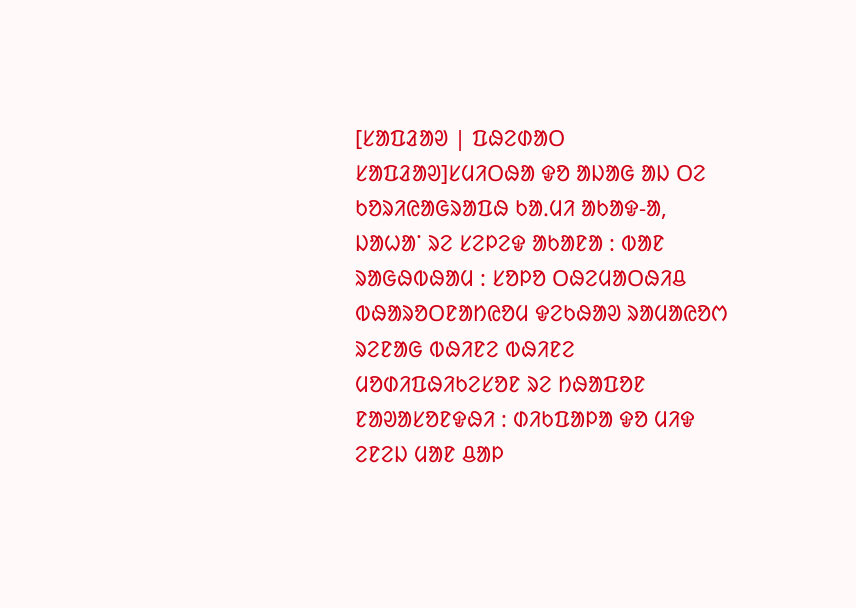[ᱥᱟᱯᱲᱟᱣ | ᱯᱷᱮᱰᱟᱛ ᱥᱟᱯᱲᱟᱣ]ᱥᱢᱤᱛᱷᱟ ᱫᱚ ᱟᱡᱟᱜ ᱟᱡ ᱛᱮ ᱠᱚᱨᱤᱭᱟᱜᱨᱟᱯᱷ ᱠᱟᱹᱢᱤ ᱟᱠᱟᱫ-ᱟ, ᱡᱟᱦᱟᱸ ᱨᱮ ᱥᱮᱞᱮᱫ ᱟᱠᱟᱱᱟ : ᱵᱟᱱ ᱨᱟᱜᱷᱵᱷᱟᱢ : ᱥᱚᱞᱚ ᱛᱷᱮᱢᱟᱛᱷᱤᱪ ᱵᱷᱟᱨᱚᱛᱱᱟᱴᱭᱚᱢ ᱫᱮᱠᱷᱟᱣ ᱨᱟᱢᱟᱭᱚᱬ ᱨᱮᱱᱟᱜ ᱵᱷᱤᱱᱮ ᱵᱷᱤᱱᱮ ᱢᱚᱰᱤᱯᱷᱤᱠᱮᱥᱚᱱ ᱨᱮ ᱴᱷᱟᱯᱚᱱ
ᱱᱟᱣᱟᱥᱚᱱᱫᱷᱤ : ᱰᱤᱠᱯᱟᱞᱟ ᱫᱚ ᱢᱤᱫ ᱮᱱᱮᱡ ᱢᱟᱱ ᱪᱟᱞ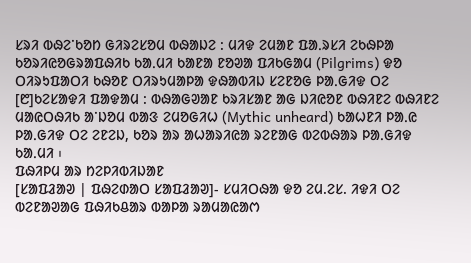ᱥᱨᱤ ᱵᱷᱮᱸᱠᱚᱴ ᱜᱤᱨᱮᱥᱚᱢ ᱵᱷᱟᱡᱮ : ᱢᱤᱫ ᱮᱢᱟᱱ ᱯᱟᱹᱨᱥᱤ ᱮᱠᱷᱞᱟ ᱠᱚᱨᱤᱭᱚᱜᱨᱟᱯᱷᱤᱠ ᱠᱟᱹᱢᱤ ᱠᱟᱱᱟ ᱱᱚᱣᱟ ᱯᱤᱠᱜᱟᱢ (Pilgrims) ᱫᱚ ᱛᱤᱨᱩᱯᱟᱛᱤ ᱠᱷᱚᱱ ᱛᱤᱨᱩᱢᱟᱞᱟ ᱫᱷᱟᱵᱤᱡ ᱥᱮᱱᱚᱜ ᱞᱟᱹᱜᱤᱫ ᱛᱮ [᱘]ᱠᱮᱥᱟᱫᱤ ᱯᱟᱫᱟᱢ : ᱵᱷᱟᱜᱣᱟᱱ ᱠᱨᱤᱥᱟᱱ ᱟᱜ ᱡᱤᱭᱚᱱ ᱵᱷᱤᱱᱮ ᱵᱷᱤᱱᱮ ᱢᱟᱭᱛᱷᱤᱠ ᱟᱸᱡᱚᱢ ᱵᱟᱝ ᱮᱢᱚᱜᱤᱦ (Mythic unheard) ᱠᱟᱦᱱᱤ ᱞᱟᱹᱭ ᱞᱟᱹᱜᱤᱫ ᱛᱮ ᱮᱱᱮᱡ, ᱠᱚᱨ ᱟᱨ ᱟᱦᱟᱨᱤᱭᱟ ᱨᱮᱱᱟᱜ ᱵᱮᱵᱷᱟᱨ ᱞᱟᱹᱜᱤᱫ ᱠᱟᱹᱢᱤ ᱾
ᱯᱷᱤᱞᱢ ᱟᱨ ᱴᱮᱞᱤᱵᱤᱡᱟᱱ
[ᱥᱟᱯᱲᱟᱣ | ᱯᱷᱮᱰᱟᱛ ᱥᱟᱯᱲᱟᱣ]- ᱥᱢᱤᱛᱷᱟ ᱫᱚ ᱮᱢ.ᱮᱥ. ᱤᱫᱤ ᱛᱮ ᱵᱮᱱᱟᱣᱟᱜ ᱯᱷᱤᱠᱪᱟᱨ ᱵᱟᱞᱟ ᱨᱟᱢᱟᱭᱟᱬ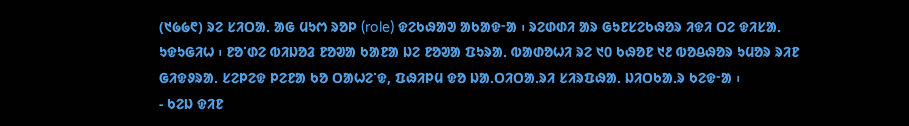(᱑᱙᱙᱖) ᱨᱮ ᱥᱤᱛᱟᱹ ᱟᱜ ᱢᱩᱬ ᱨᱚᱞ (role) ᱫᱮᱠᱷᱟᱣ ᱟᱠᱟᱫᱼᱟ ᱾ ᱨᱮᱰᱰᱤ ᱟᱨ ᱜᱩᱱᱥᱮᱠᱷᱚᱨ ᱤᱫᱤ ᱛᱮ ᱫᱤᱥᱟᱹ ᱩᱫᱩᱜᱤᱦ ᱾ ᱱᱚᱸᱰᱮ ᱵᱤᱡᱚᱲ ᱱᱚᱣᱟ ᱠᱟᱱᱟ ᱡᱮ ᱱᱚᱣᱟ ᱯᱩᱨᱟᱹ ᱵᱟᱰᱚᱦᱤ ᱨᱮ ᱑᱐ ᱠᱷᱚᱱ ᱑᱒ ᱵᱚᱪᱷᱚᱨ ᱩᱢᱚᱨ ᱨᱤᱱ ᱜᱤᱫᱽᱨᱟᱹ ᱥᱮᱞᱮᱫ ᱞᱮᱱᱟ ᱠᱚ ᱛᱟᱦᱮᱸᱫ, ᱯᱷᱤᱞᱢ ᱫᱚ ᱡᱟᱹᱛᱤᱛᱟᱹᱨᱤ ᱥᱤᱨᱯᱷᱟᱹ ᱡᱤᱛᱠᱟᱹᱨ ᱠᱮᱫᱼᱟ ᱾
- ᱠᱮᱡ ᱫᱤᱱ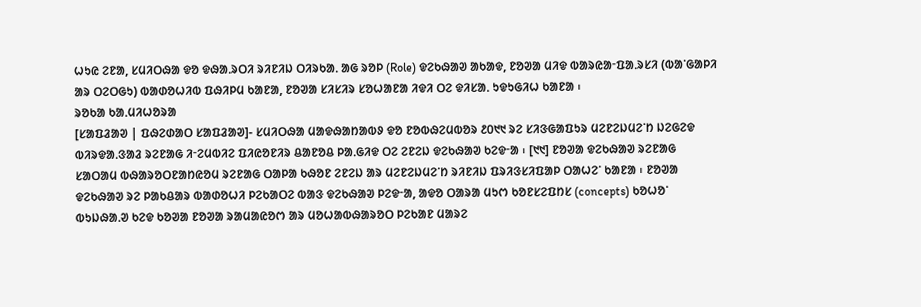ᱦᱩᱭ ᱮᱱᱟ, ᱥᱢᱤᱛᱷᱟ ᱫᱚ ᱫᱷᱟᱹᱨᱛᱤ ᱨᱤᱱᱤᱡ ᱛᱤᱨᱠᱟᱹ ᱟᱜ ᱨᱚᱞ (Role) ᱫᱮᱠᱷᱟᱣ ᱟᱠᱟᱫ, ᱱᱚᱣᱟ ᱢᱤᱫ ᱵᱟᱨᱭᱟᱼᱯᱟᱹᱨᱥᱤ (ᱵᱟᱸᱜᱟᱞᱤ ᱟᱨ ᱛᱮᱛᱜᱩ) ᱵᱟᱰᱚᱦᱤᱵ ᱯᱷᱤᱞᱢ ᱠᱟᱱᱟ, ᱱᱚᱣᱟ ᱥᱤᱥᱤᱨ ᱥᱚᱦᱟᱱᱟ ᱤᱫᱤ ᱛᱮ ᱫᱤᱥᱟᱹ ᱩᱫᱩᱜᱤᱦ ᱠᱟᱱᱟ ᱾
ᱨᱚᱠᱟ ᱠᱟᱹᱢᱤᱦᱚᱨᱟ
[ᱥᱟᱯᱲᱟᱣ | ᱯᱷᱮᱰᱟᱛ ᱥᱟᱯᱲᱟᱣ]- ᱥᱢᱤᱛᱷᱟ ᱢᱟᱫᱷᱟᱴᱟᱵᱽ ᱫᱚ ᱱᱚᱵᱷᱮᱢᱵᱚᱨ ᱒᱐᱑᱑ ᱨᱮ ᱥᱤᱝᱜᱟᱯᱩᱨ ᱢᱮᱱᱮᱡᱢᱮᱸᱴ ᱡᱮᱜᱮᱫ ᱵᱤᱨᱫᱟᱹᱝᱟᱲ ᱨᱮᱱᱟᱜ ᱤᱼᱮᱢᱵᱤᱮ ᱯᱤᱭᱚᱱᱤᱨ ᱪᱟᱱᱚᱪ ᱞᱟᱹᱜᱤᱫ ᱛᱮ ᱮᱱᱮᱡ ᱫᱮᱠᱷᱟᱣ ᱠᱮᱫᱼᱟ ᱾ [᱑᱑] ᱱᱚᱣᱟ ᱫᱮᱠᱷᱟᱣ ᱨᱮᱱᱟᱜ ᱥᱟᱛᱟᱢ ᱵᱷᱟᱨᱚᱛᱱᱟᱴᱭᱚᱢ ᱨᱮᱱᱟᱜ ᱛᱟᱞᱟ ᱠᱷᱚᱱ ᱮᱱᱮᱡ ᱟᱨ ᱢᱮᱱᱮᱡᱢᱮᱸᱴ ᱨᱤᱱᱤᱡ ᱯᱨᱤᱝᱥᱤᱯᱟᱞ ᱛᱟᱦᱮᱸ ᱠᱟᱱᱟ ᱾ ᱱᱚᱣᱟ ᱫᱮᱠᱷᱟᱣ ᱨᱮ ᱞᱟᱠᱪᱟᱨ ᱵᱟᱰᱚᱦᱤ ᱞᱮᱠᱟᱛᱮ ᱵᱟᱝ ᱫᱮᱠᱷᱟᱣ ᱞᱮᱫᱼᱟ, ᱟᱫᱚ ᱛᱟᱨᱟ ᱢᱩᱬ ᱠᱚᱱᱥᱮᱯᱴᱥ (concepts) ᱠᱚᱦᱚᱸ ᱵᱩᱡᱷᱟᱹᱣ ᱠᱮᱫ ᱠᱚᱣᱟ ᱱᱚᱣᱟ ᱨᱟᱢᱟᱭᱚᱬ ᱟᱨ ᱢᱚᱦᱟᱵᱷᱟᱨᱚᱛ ᱞᱮᱠᱟᱱ ᱢᱟᱨᱮ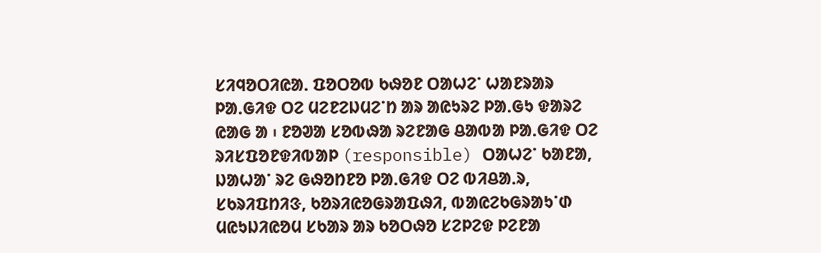ᱥᱤᱧᱚᱛᱤᱭᱟᱹ ᱯᱚᱛᱚᱵ ᱠᱷᱚᱱ ᱛᱟᱦᱮᱸ ᱦᱟᱱᱨᱟᱨ ᱞᱟᱹᱜᱤᱫ ᱛᱮ ᱢᱮᱱᱮᱡᱢᱮᱸᱴ ᱟᱨ ᱟᱭᱩᱨᱮ ᱞᱟᱹᱜᱩ ᱫᱟᱨᱮ ᱭᱟᱜ ᱟ ᱾ ᱱᱚᱣᱟ ᱥᱚᱵᱷᱟ ᱨᱮᱱᱟᱜ ᱪᱟᱵᱟ ᱞᱟᱹᱜᱤᱫ ᱛᱮ ᱨᱤᱥᱯᱚᱱᱫᱤᱵᱟᱞ (responsible) ᱛᱟᱦᱮᱸ ᱠᱟᱱᱟ, ᱡᱟᱦᱟᱸ ᱨᱮ ᱜᱷᱚᱴᱱᱚ ᱞᱟᱹᱜᱤᱫ ᱛᱮ ᱵᱤᱪᱟᱹᱨ, ᱥᱠᱨᱤᱯᱴᱤᱝ, ᱠᱚᱨᱤᱭᱚᱜᱨᱟᱯᱷᱤ, ᱵᱟᱭᱮᱠᱜᱨᱟᱩᱸᱰ ᱢᱭᱩᱡᱤᱭᱚᱢ ᱥᱠᱟᱨ ᱟᱨ ᱠᱚᱛᱷᱚ ᱥᱮᱞᱮᱫ ᱞᱮᱱᱟ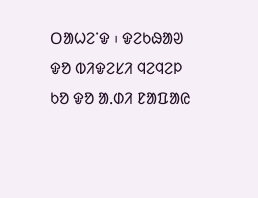ᱛᱟᱦᱮᱸᱫ ᱾ ᱫᱮᱠᱷᱟᱣ ᱫᱚ ᱵᱤᱫᱮᱥᱤ ᱧᱮᱧᱮᱞ ᱠᱚ ᱫᱚ ᱟᱹᱰᱤ ᱱᱟᱯᱟᱭ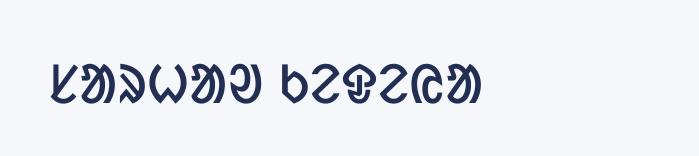ᱥᱟᱨᱦᱟᱣ ᱠᱮᱫᱮᱭᱟ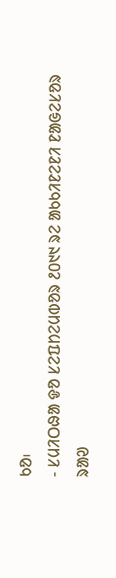ᱠᱚ᱾
- ᱥᱢᱤᱛᱷᱟ ᱫᱚ ᱥᱮᱯᱴᱮᱢᱵᱚᱨ ᱒᱐᱑᱑ ᱨᱮ ᱟᱠᱠᱤᱱᱮᱱᱤ ᱱᱟᱜᱮᱥᱚᱨ ᱨᱟᱣ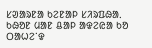ᱥᱣᱟᱨᱱᱟ ᱠᱮᱱᱟᱞ ᱥᱤᱨᱯᱷᱟᱹ ᱠᱷᱚᱱ ᱢᱟᱱ ᱪᱟᱞ ᱟᱫᱮᱭᱟ ᱠᱚ ᱛᱟᱦᱮᱸᱫ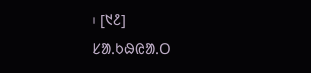᱾ [᱑᱒]
ᱥᱟᱹᱠᱷᱭᱟᱹᱛ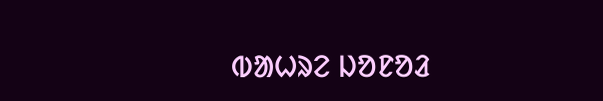ᱵᱟᱦᱨᱮ ᱡᱚᱱᱚᱲ